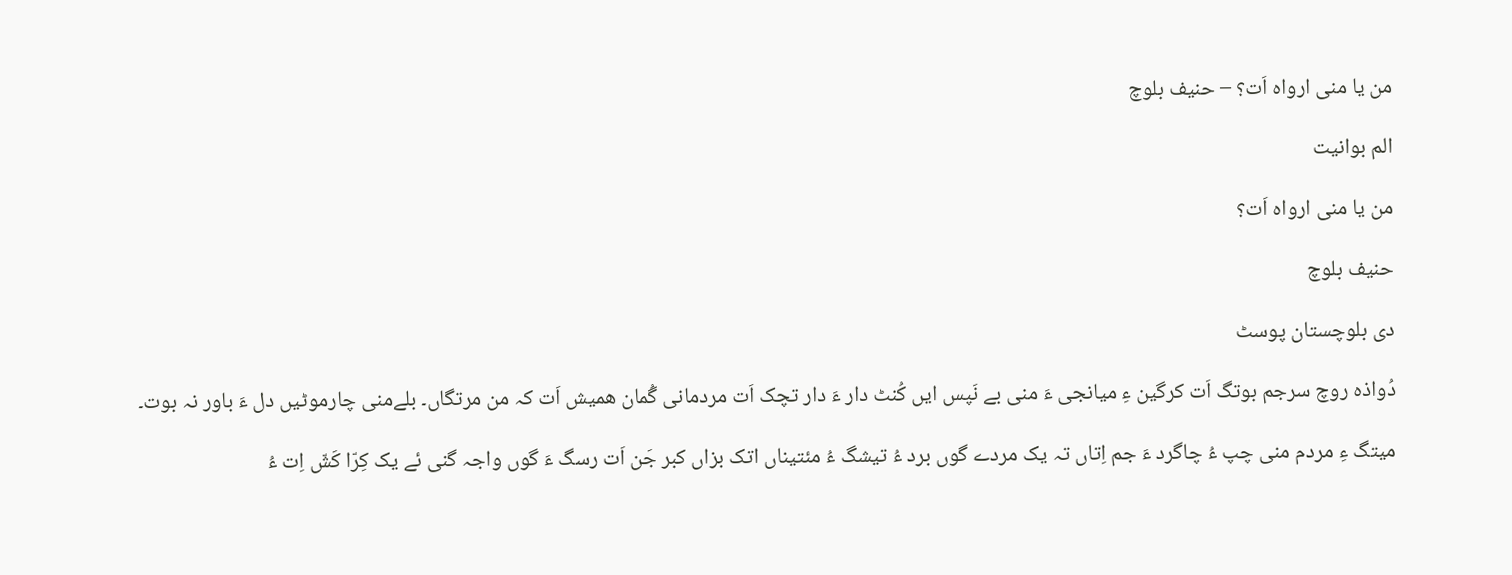من یا منی ارواہ اَت؟ – حنیف بلوچ

الم بوانیت

من یا منی ارواہ اَت؟

حنیف بلوچ

دی بلوچستان پوسٹ

دُواذہ روچ سرجم بوتگ اَت کرگین ءِ میانجی ءَ منی بے نَپس ایں کُنٹ دار ءَ دار تچک اَت مردمانی گُمان ھمیش اَت کہ من مرتگاں۔ بلےمنی چارموٹیں دل ءَ باور نہ بوت۔

میتگ ءِ مردم منی چپ ءُ چاگرد ءَ جم اِتاں تہ یک مردے گوں برد ءُ تیشگ ءُ مئتیناں اتک بزاں کبر جَن اَت رسگ ءَ گوں واجہ گنی ئے یک کِرّا کَشّ اِت ءُ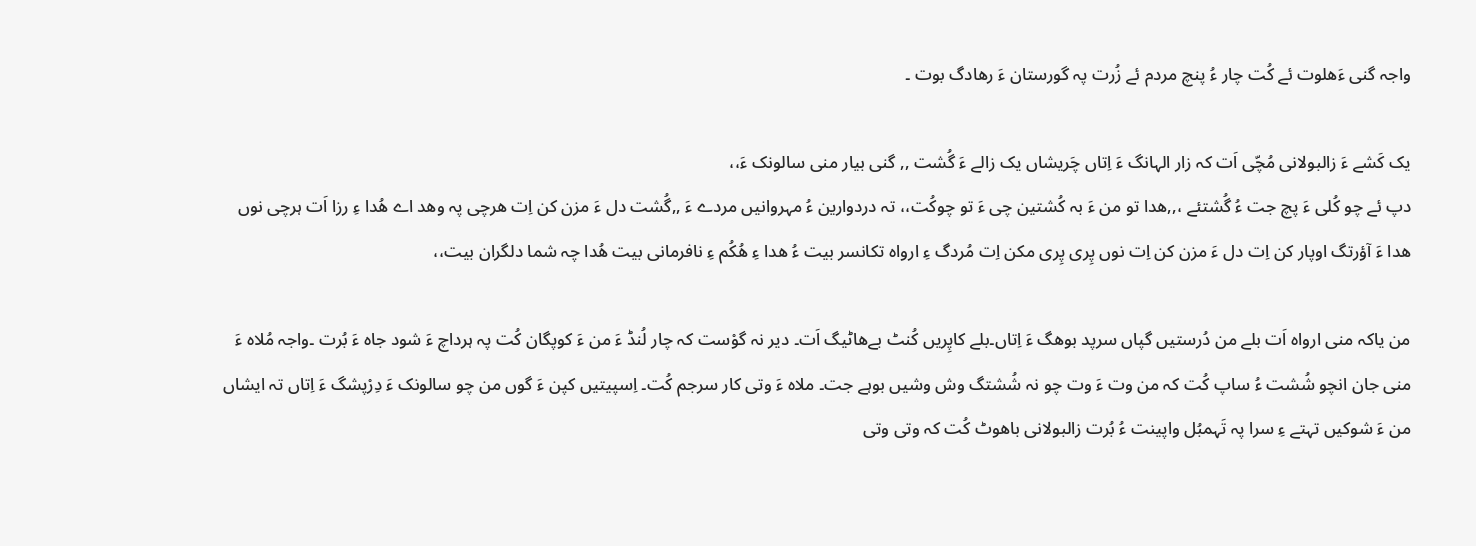واجہ گنی ءَھلوت ئے کُت چار ءُ پنچ مردم ئے زُرت پہ گورستان ءَ رھادگ بوت ۔

یک کَشے ءَ زالبولانی مُچّی اَت کہ زار الہانگ ءَ اِتاں چَریشاں یک زالے ءَ گُشت ,, گنی بیار منی سالونک ءَ،،
دپ ئے چو کُلی ءَ پچ جت ءُ گُشتئے ،,,ھدا تو من ءَ بہ کُشتین چی ءَ تو چوکُت،، تہ دردوارین ءُ مہروانیں مردے ءَ ,,گُشت دل ءَ مزن کن اِت ھرچی پہ وھد اے ھُدا ءِ رزا اَت ہرچی نوں ھدا ءَ آؤرتگ اوپار کن اِت دل ءَ مزن کن اِت نوں پِری پِری مکن اِت مُردگ ءِ ارواہ تکانسر بیت ءُ ھدا ءِ ھُکُم ءِ نافرمانی بیت ھُدا چہ شما دلگران بیت،،

من یاکہ منی ارواہ اَت بلے من دُرستیں گپاں سرپد بوھگ ءَ اِتاں۔بلے کاپِریں کُنٹ بےھاٹیگ اَت۔ دیر نہ گوْست کہ چار لُنڈ ءَ من ءَ کوپگان کُت پہ ہرداچ ءَ شود جاہ ءَ بُرت ۔واجہ مُلاہ ءَ منی جان انچو شُشت ءُ ساپ کُت کہ من وت ءَ وت چو نہ شُشتگ وش وشیں بوہے جت۔ ملاہ ءَ وتی کار سرجم کُت۔ اِسپیتیں کپن ءَ گوں من چو سالونک ءَ دِرْپشگ ءَ اِتاں تہ ایشاں من ءَ شوکیں تہتے ءِ سرا پہ تَہمبُل واپینت ءُ بُرت زالبولانی باھوٹ کُت کہ وتی وتی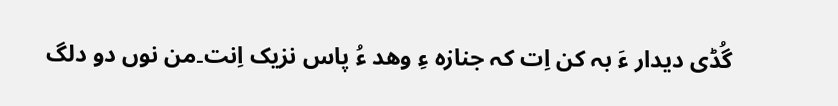گُڈی دیدار ءَ بہ کن اِت کہ جنازہ ءِ وھد ءُ پاس نزیک اِنت۔من نوں دو دلگ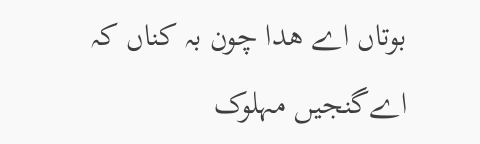بوتاں اے ھدا چون بہ کناں کہ اےگنجیں مہلوک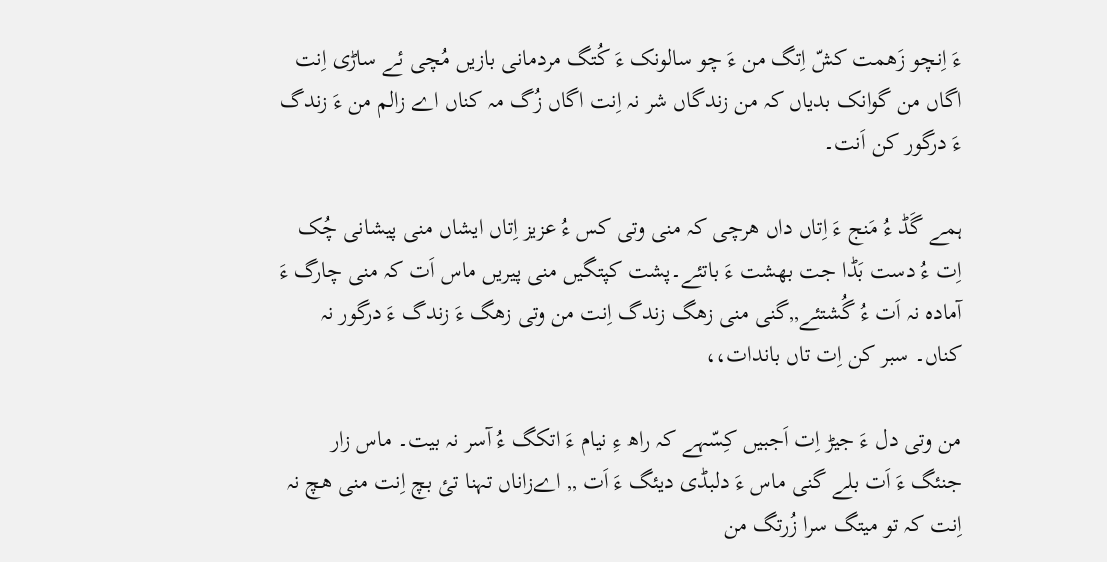ءَ اِنچو زَھمت کشّ اِتگ من ءَ چو سالونک ءَ کُتگ مردمانی بازیں مُچی ئے ساڑی اِنت اگاں من گوانک بدیاں کہ من زندگاں شر نہ اِنت اگاں زُگ مہ کناں اے زالم من ءَ زندگ ءَ درگور کن اَنت۔

ہمے گَڈ ءُ مَنج ءَ اِتاں داں ھرچی کہ منی وتی کس ءُ عزیز اِتاں ایشاں منی پیشانی چُک اِت ءُ دست بَڈا جت بھشت ءَ باتئے۔پشت کپتگیں منی پیریں ماس اَت کہ منی چارگ ءَ آمادہ نہ اَت ءُ گُشتئے,,گنی منی زھگ زندگ اِنت من وتی زھگ ءَ زندگ ءَ درگور نہ کناں۔ سبر کن اِت تاں باندات،،

من وتی دل ءَ جیڑ اِت اَجبیں کِسّہے کہ راھ ءِ نیام ءَ اتکگ ءُ آسر نہ بیت۔ ماس زار جنئگ ءَ اَت بلے گنی ماس ءَ دلبڈی دیئگ ءَ اَت ,, اےزاناں تہنا تئ بچ اِنت منی ھچ نہ اِنت کہ تو میتگ سرا زُرتگ من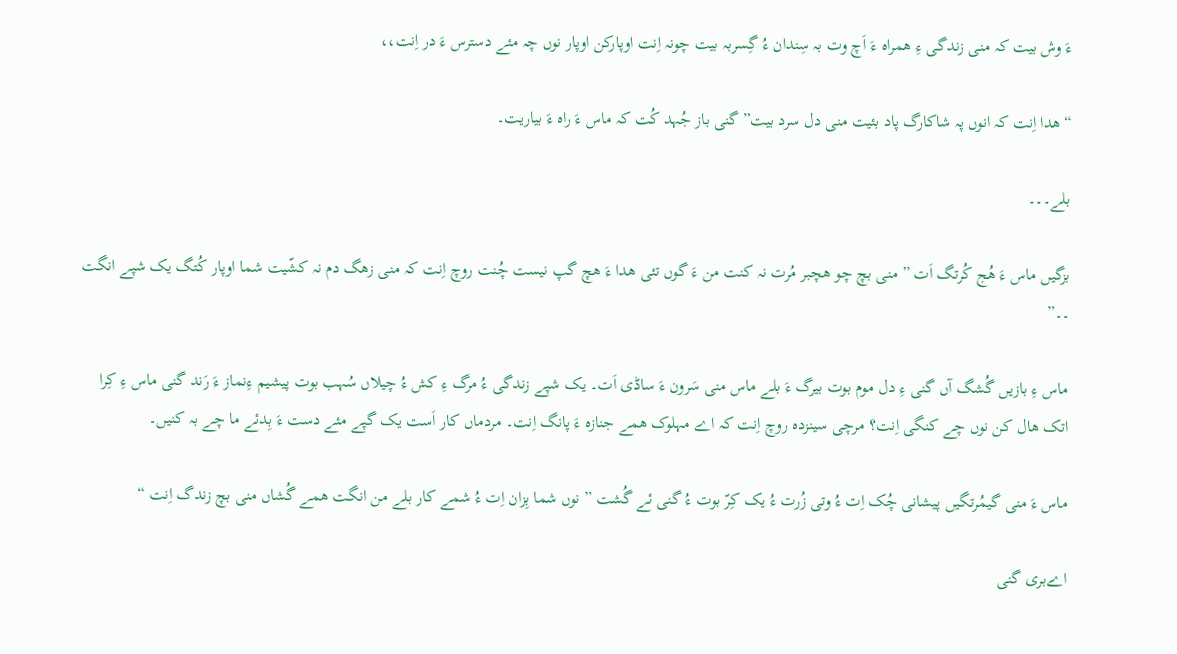ءَ وش بیت کہ منی زندگی ءِ ھمراہ ءَ اَچ وت بہ سِندان ءُ گِسربہ بیت چونہ اِنت اوپارکن اوپار نوں چہ مئے دسترس ءَ در اِنت،،

“ھدا اِنت کہ انوں پہ شاکارگ پاد بئیت منی دل سرد بیت”گنی باز جُہد کُت کہ ماس ءَ راہ ءَ بیاریت۔

بلے۔۔۔

بزگیں ماس ءَ ھُج کُرتگ اَت ” منی بچ چو ھچبر مُرت نہ کنت من ءَ گوں تئی ھدا ءَ ھچ گپ نیست چُنت روچ اِنت کہ منی زھگ دم نہ کشّیت شما اوپار کُتگ یک شپے انگت ۔۔”

ماس ءِ بازیں گُشگ آں گنی ءِ دل موم بوت بیرگ ءَ بلے ماس منی سَرون ءَ ساڈی اَت۔ یک شپے زندگی ءُ مرگ ءِ کش ءُ چیلاں سُہب بوت پیشیم ءِنماز ءَ رَند گنی ماس ءِ کِرا اتک ھال کن نوں چے کنگی اِنت؟ مرچی سینزدہ روچ اِنت کہ اے مہلوک ھمے جنازہ ءَ پانگ اِنت۔ مردماں کار اَست یک گپے مئے دست ءَ بِدئے ما چے بہ کنیں۔

ماس ءَ منی گیمُرتگیں پیشانی چُک اِت ءُ وتی زُرت ءُ یک کِرّ بوت ءُ گنی ئے گُشت ” نوں شما بِزان اِت ءُ شمے کار بلے من انگت ھمے گُشاں منی بچ زندگ اِنت “

اےبری گنی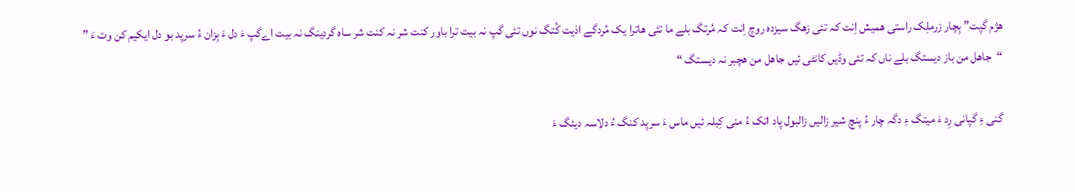ھژم گپت” بِچار زرملِک راستی ھمیش اِنت کہ تئی زھگ سیزدہ روچ اِنت کہ مُرتگ بلے ما تئی ھاترا یک مُردگے اذیت کُتگ نوں تئی گپ نہ بیت ترا باور کنت شر نہ کنت شر ساہ گردینگ نہ بیت اےگپ ءَ دل ءَ بِزان ءُ سرپد بو دل ایکیم کن وت ءَ ”
“جاھل من باز دیستگ بلے ناں کہ تئی وڈیں کانٹی ئیں جاھل من ھچبر نہ دیستگ “

گنی ءِ گپانی رِد ءَ میتگ ءِ دگہ چار ءُ پنچ شیر زالیں زالبول پاد اتک ءُ منی کِبلہ ئیں ماس ءَ سرپد کنگ ءُ دلاسہ دیئگ ءَ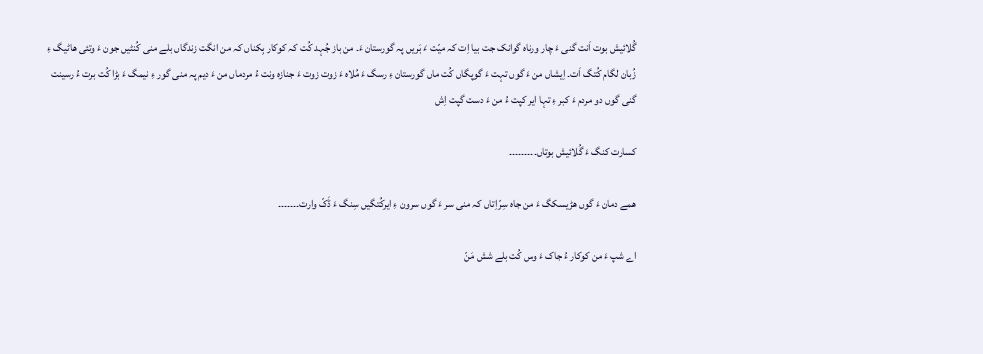گُلائیش بوت اَنت گنی ءَ چار ورناہ گوانک جت بیا اِت کہ میّت ءَ بَریں پہ گورستان ءَ۔ من باز جُہد کُت کہ کوکار بِکناں کہ من انگت زندگاں بلے منی کُنٹیں جون ءَ وتئی ھاٹیگ ءِ زُبان لگام کُتگ اَت۔ اِیشاں من ءَ گوں تہت ءَ گوپگاں کُت ماں گورستان ءِ رسگ ءَ مُلاہ ءَ زوت زوت ءَ جنازہ ونت ءُ مردماں من ءَ دیم پہ منی گور ءِ نیمگ ءَ بڑا کُت برت ءُ رسینت گنی گوں دو مردم ءَ کبر ءِ تہا ایر کپت ءُ من ءَ دست گپت اِش

کسارت کنگ ءَ گُلائیش بوتاں۔۔۔۔۔۔۔۔۔

ھمے دمان ءَ گوں ھڑیسکگ ءَ من جاہ سِرّاِتاں کہ منی سر ءَ گوں سرون ءِ ایرکُتگیں سِنگ ءَ ڈَکّ وارت۔۔۔۔۔۔۔

اے شپ ءَ من کوکار ءُ جاک ءَ وس کُت بلے شش مَنّ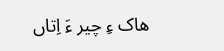ھاک ءِ چیر ءَ اِتاں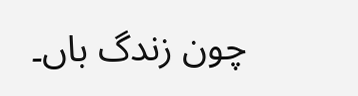چون زندگ باں۔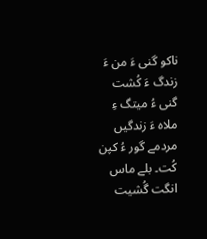ناکو گنی ءَ من ءَ زندگ ءَ کُشت
گنی ءُ میتگ ءِ ملاہ ءَ زندگیں مردمے گور ءُ کپن کُت۔ بلے ماس انگت گُشیت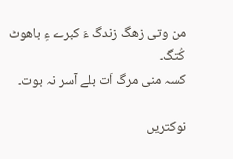من وتی زھگ زندگ ءَ کبرے ءِ باھوٹ کُتگ۔
کسہ منی مرگ اَت بلے آسر نہ بوت۔

نوکتریں